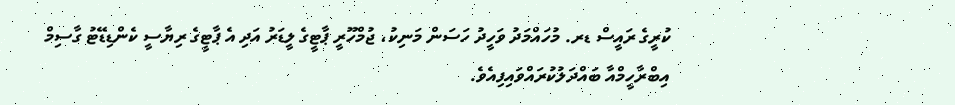ކުރީގެ ރައީސް ޑރ. މުހައްމަދު ވަހީދު ހަސަން މަނިކު، ޖުމްހޫރީ ޕާޓީގެ ލީޑަރު އަދި އެ ޕާޓީގެ ރިޔާސީ ކެންޑިޑޭޓު ގާސިމް އިބްރާހީމްއާ ބައްދަލުކުރައްވައިފިއެވެ.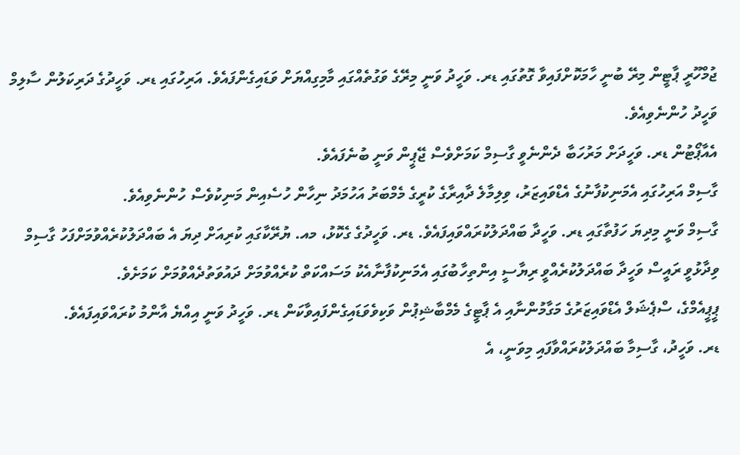ޖުމްހޫރީ ޕާޓީން މިރޭ ބުނީ ހާމަކޮށްފައިވާ ގޮތުގައި ޑރ. ވަހީދު ވަނީ މިރޭގެ ވަގުތެއްގައި މާމިގިއްޔަށް ވަޑައިގެންފައެވެ. އަރިހުގައި ޑރ. ވަހީދުގެ ދަރިކަލުން ސާލިމް ވަހީދު ހުންނެވިއެވެ.
އެއާޕޯޓުން ޑރ. ވަހީދަށް މަރުހަބާ ދެންނެވީ ގާސިމް ކަމަށްވެސް ޖޭޕީން ވަނީ ބުނެފައެވެ.
ގާސިމް އަރިހުގައި އެމަނިކުފާނުގެ އެޑްވައިޒަރު، ވިލިމާލެ ދާއިރާގެ ކުރީގެ މެމްބަރު އަހުމަދު ނިހާން ހުސެއިން މަނިކުވެސް ހުންނެވިއެވެ.
ގާސިމް ވަނީ މިދިޔަ ހަފުތާގައި ޑރ. ވަހީދާ ބައްދަލުކުރައްވައިފައެވެ. ޑރ. ވަހީދުގެ ގެކޮޅު، މއ. ޔުރޭކާގައި ކުރިއަށް ދިޔަ އެ ބައްދަލުކުރެއްވުމަށްފަހު ގާސިމް ވިދާޅުވީ ރައީސް ވަހީދާ ބައްދަލުކުރެއްވީ ރިޔާސީ އިންތިހާބުގައި އެމަނިކުފާނާއެކު މަސައްކަތް ކުރެއްވުމަށް ދައުވަތުދެއްވުމަށް ކަމަށެވެ.
ޕީޕީއެމްގެ، ސްޕެޝަލް އެޑްވައިޒަރުގެ މަގާމުންނާއި އެ ޕާޓީގެ މެމްބާޝިޕުން ވަކިވެވަޑައިގެންފައިވާކަން ޑރ. ވަހީދު ވަނީ އިއްޔެ އާންމު ކުރައްވައިފައެވެ.
ޑރ. ވަހީދު، ގާސިމާ ބައްދަލުކުރައްވާފައި މިވަނީ، އެ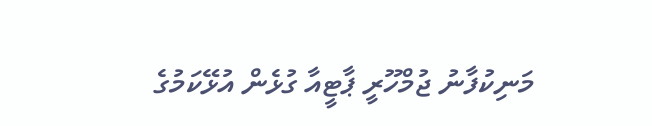މަނިކުފާނު ޖުމްހޫރީ ޕާޓީއާ ގުޅެން އުޅޭކަމުގެ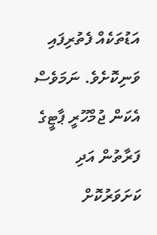އަޑުތަކެއް ފެތުރިފައި ވަނިކޮށެވެ. ނަމަވެސް އެކަން ޖުމްހޫރީ ޕާޓީގެ ފަރާތުން އަދި ކަށަވަރުކޮށް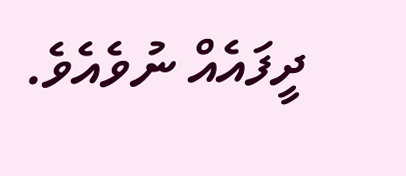ދީފައެއް ނުވެއެވެ.